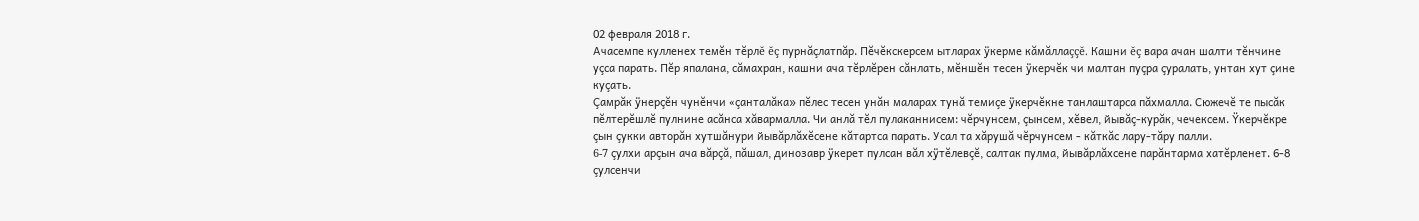02 февраля 2018 г.
Ачасемпе кулленех темĕн тĕрлĕ ĕç пурнăçлатпăр. Пĕчĕкскерсем ытларах ÿкерме кăмăллаççĕ. Кашни ĕç вара ачан шалти тĕнчине уçса парать. Пĕр япалана, сăмахран, кашни ача тĕрлĕрен сăнлать, мĕншĕн тесен ÿкерчĕк чи малтан пуçра çуралать, унтан хут çине куçать.
Çамрăк ÿнерçĕн чунĕнчи «çанталăка» пĕлес тесен унăн маларах тунă темиçе ÿкерчĕкне танлаштарса пăхмалла. Сюжечĕ те пысăк пĕлтерĕшлĕ пулнине асăнса хăвармалла. Чи анлă тĕл пулаканнисем: чĕрчунсем, çынсем, хĕвел, йывăç-курăк, чечексем. Ÿкерчĕкре çын çукки авторăн хутшăнури йывăрлăхĕсене кăтартса парать. Усал та хăрушă чĕрчунсем - кăткăс лару-тăру палли.
6-7 çулхи арçын ача вăрçă, пăшал, динозавр ÿкерет пулсан вăл хÿтĕлевçĕ, салтак пулма, йывăрлăхсене парăнтарма хатĕрленет. 6-8 çулсенчи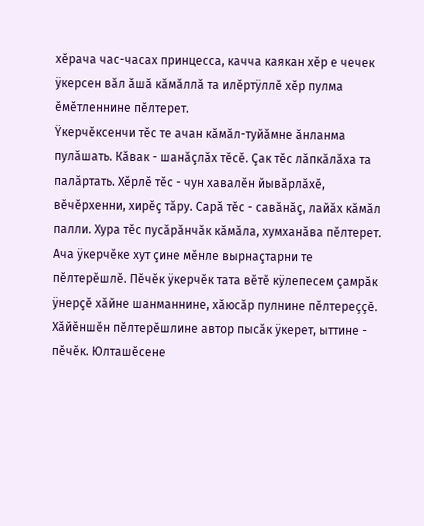хĕрача час-часах принцесса, качча каякан хĕр е чечек ÿкерсен вăл ăшă кăмăллă та илĕртÿллĕ хĕр пулма ĕмĕтленнине пĕлтерет.
Ÿкерчĕксенчи тĕс те ачан кăмăл-туйăмне ăнланма пулăшать. Кăвак - шанăçлăх тĕсĕ. Çак тĕс лăпкăлăха та палăртать. Хĕрлĕ тĕс - чун хавалĕн йывăрлăхĕ, вĕчĕрхенни, хирĕç тăру. Сарă тĕс - савăнăç, лайăх кăмăл палли. Хура тĕс пусăрăнчăк кăмăла, хумханăва пĕлтерет.
Ача ÿкерчĕке хут çине мĕнле вырнаçтарни те пĕлтерĕшлĕ. Пĕчĕк ÿкерчĕк тата вĕтĕ кÿлепесем çамрăк ÿнерçĕ хăйне шанманнине, хăюсăр пулнине пĕлтереççĕ. Хăйĕншĕн пĕлтерĕшлине автор пысăк ÿкерет, ыттине - пĕчĕк. Юлташĕсене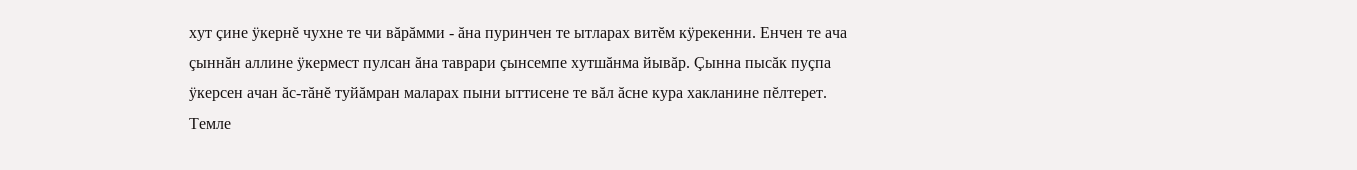хут çине ÿкернĕ чухне те чи вăрăмми - ăна пуринчен те ытларах витĕм кÿрекенни. Енчен те ача çыннăн аллине ÿкермест пулсан ăна таврари çынсемпе хутшăнма йывăр. Çынна пысăк пуçпа ÿкерсен ачан ăс-тăнĕ туйăмран маларах пыни ыттисене те вăл ăсне кура хакланине пĕлтерет.
Темле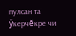пулсан та ÿкерчĕкре чи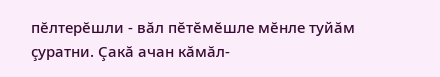пĕлтерĕшли - вăл пĕтĕмĕшле мĕнле туйăм çуратни. Çакă ачан кăмăл-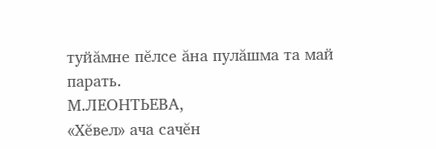туйăмне пĕлсе ăна пулăшма та май парать.
М.ЛЕОНТЬЕВА,
«Хĕвел» ача сачĕн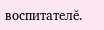воспитателĕ.